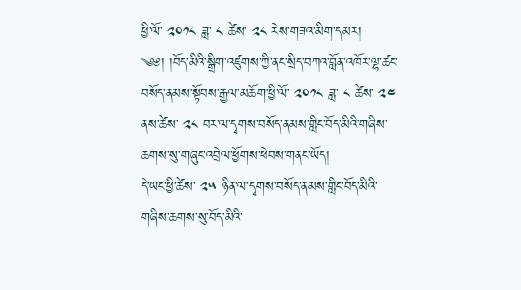ཕྱི་ལོ་ ༢༠༡༨ ཟླ་ ༨ ཚེས་ ༢༨ རེས་གཟའ་མིག་དམར།
༄༅། །བོད་མིའི་སྒྲིག་འཛུགས་ཀྱི་ནང་སྲིད་བཀའ་བློན་འཁོར་ལྷ་ཚང་བསོད་ནམས་སྟོབས་རྒྱལ་མཆོག་ཕྱི་ལོ་ ༢༠༡༨ ཟླ་ ༨ ཚེས་ ༢༤ ནས་ཚེས་ ༢༨ བར་ལ་དྭགས་བསོད་ནམས་གླིང་བོད་མིའི་གཞིས་ཆགས་སུ་གཞུང་འབྲེལ་ཕྱོགས་ཕེབས་གནང་ཡོད།
དེ་ཡང་ཕྱི་ཚེས་ ༢༥ ཉིན་ལ་དྭགས་བསོད་ནམས་གླིང་བོད་མིའི་གཞིས་ཆགས་སུ་བོད་མིའི་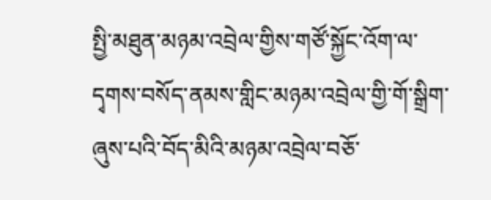སྤྱི་མཐུན་མཉམ་འབྲེལ་གྱིས་གཙོ་སྐྱོང་འོག་ལ་དྭགས་བསོད་ནམས་གླིང་མཉམ་འབྲེལ་གྱི་གོ་སྒྲིག་ཞུས་པའི་བོད་མིའི་མཉམ་འབྲེལ་བཅོ་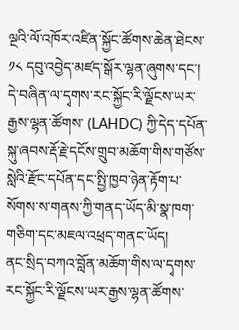ལྔའི་ལོ་འཁོར་འཛིན་སྐྱོང་ཚོགས་ཆེན་ཐེངས་ ༡༨ དབུ་འབྱེད་མཛད་སྒོར་ལྷན་ཞུགས་དང་། དེ་བཞིན་ལ་དྭགས་རང་སྐྱོང་རི་ལྗོངས་ཡར་རྒྱས་ལྷན་ཚོགས་ (LAHDC) ཀྱི་དེད་དཔོན་སྐུ་ཞབས་རྡོ་རྗེ་དངོས་གྲུབ་མཆོག་གིས་གཙོས་སླེའི་རྫོང་དཔོན་དང་སྤྱི་ཁྱབ་ཉེན་རྟོག་པ་སོགས་ས་གནས་ཀྱི་གནད་ཡོད་མི་སྣ་ཁག་གཅིག་དང་མཇལ་འཕྲད་གནང་ཡོད།
ནང་སྲིད་བཀའ་བློན་མཆོག་གིས་ལ་དྭགས་རང་སྐྱོང་རི་ལྗོངས་ཡར་རྒྱས་ལྷན་ཚོགས་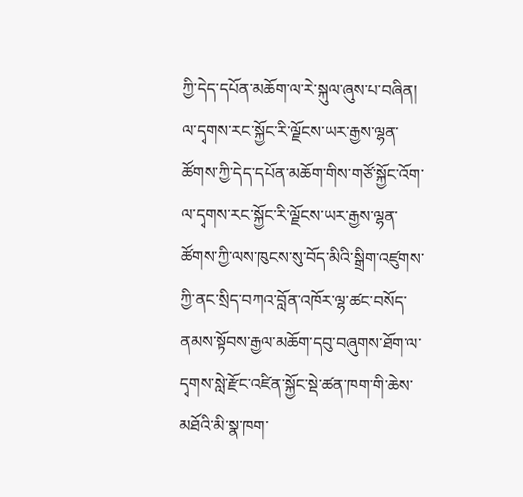ཀྱི་དེད་དཔོན་མཆོག་ལ་རེ་སྐུལ་ཞུས་པ་བཞིན། ལ་དྭགས་རང་སྐྱོང་རི་ལྗོངས་ཡར་རྒྱས་ལྷན་ཚོགས་ཀྱི་དེད་དཔོན་མཆོག་གིས་གཙོ་སྐྱོང་འོག་ལ་དྭགས་རང་སྐྱོང་རི་ལྗོངས་ཡར་རྒྱས་ལྷན་ཚོགས་ཀྱི་ལས་ཁུངས་སུ་བོད་མིའི་སྒྲིག་འཛུགས་ཀྱི་ནང་སྲིད་བཀའ་བློན་འཁོར་ལྷ་ཚང་བསོད་ནམས་སྟོབས་རྒྱལ་མཆོག་དབུ་བཞུགས་ཐོག་ལ་དྭགས་སླེ་རྫོང་འཛིན་སྐྱོང་སྡེ་ཚན་ཁག་གི་ཆེས་མཐོའི་མི་སྣ་ཁག་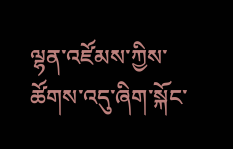ལྷན་འཛོམས་ཀྱིས་ཚོགས་འདུ་ཞིག་སྐོང་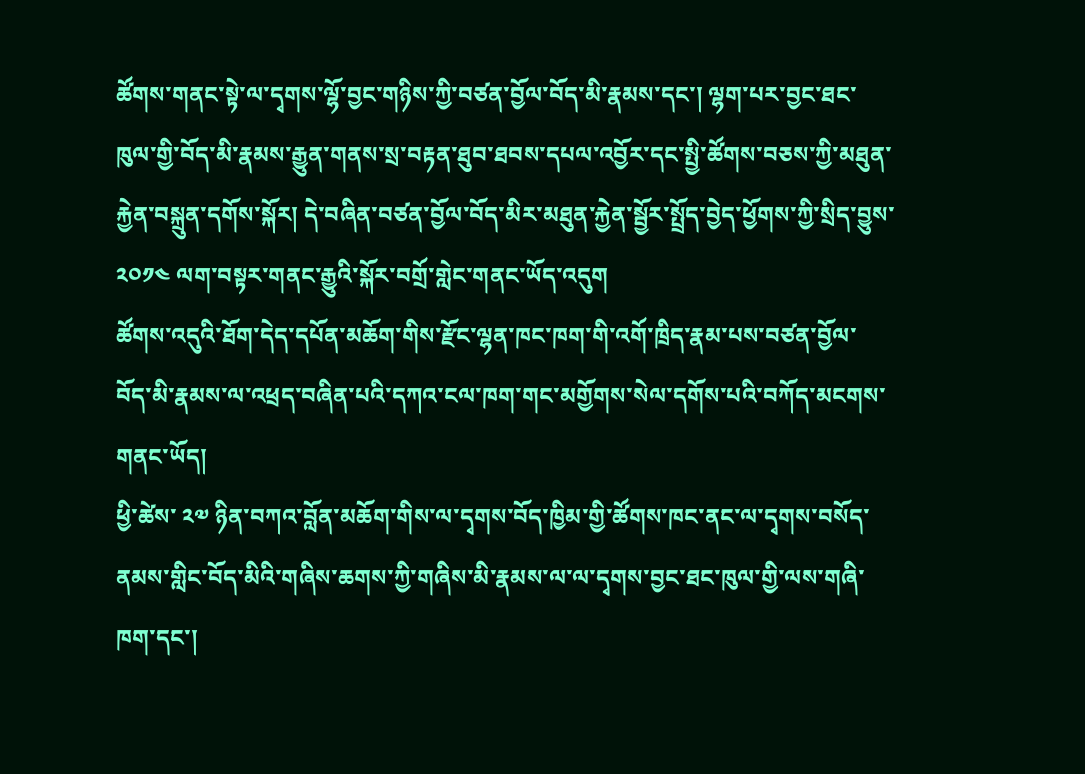ཚོགས་གནང་སྟེ་ལ་དྭགས་ལྷོ་བྱང་གཉིས་ཀྱི་བཙན་བྱོལ་བོད་མི་རྣམས་དང་། ལྷག་པར་བྱང་ཐང་ཁུལ་གྱི་བོད་མི་རྣམས་རྒྱུན་གནས་སྲ་བརྟན་ཐུབ་ཐབས་དཔལ་འབྱོར་དང་སྤྱི་ཚོགས་བཅས་ཀྱི་མཐུན་རྐྱེན་བསྐྲུན་དགོས་སྐོར། དེ་བཞིན་བཙན་བྱོལ་བོད་མིར་མཐུན་རྐྱེན་སྦྱོར་སྤྲོད་བྱེད་ཕྱོགས་ཀྱི་སྲིད་བྱུས་ ༢༠༡༤ ལག་བསྟར་གནང་རྒྱུའི་སྐོར་བགྲོ་གླེང་གནང་ཡོད་འདུག
ཚོགས་འདུའི་ཐོག་དེད་དཔོན་མཆོག་གིས་རྫོང་ལྷན་ཁང་ཁག་གི་འགོ་ཁྲིད་རྣམ་པས་བཙན་བྱོལ་བོད་མི་རྣམས་ལ་འཕྲད་བཞིན་པའི་དཀའ་ངལ་ཁག་གང་མགྱོགས་སེལ་དགོས་པའི་བཀོད་མངགས་གནང་ཡོད།
ཕྱི་ཚེས་ ༢༧ ཉིན་བཀའ་བློན་མཆོག་གིས་ལ་དྭགས་བོད་ཁྱིམ་གྱི་ཚོགས་ཁང་ནང་ལ་དྭགས་བསོད་ནམས་གླིང་བོད་མིའི་གཞིས་ཆགས་ཀྱི་གཞིས་མི་རྣམས་ལ་ལ་དྭགས་བྱང་ཐང་ཁུལ་གྱི་ལས་གཞི་ཁག་དང་།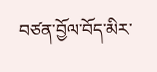བཙན་བྱོལ་བོད་མིར་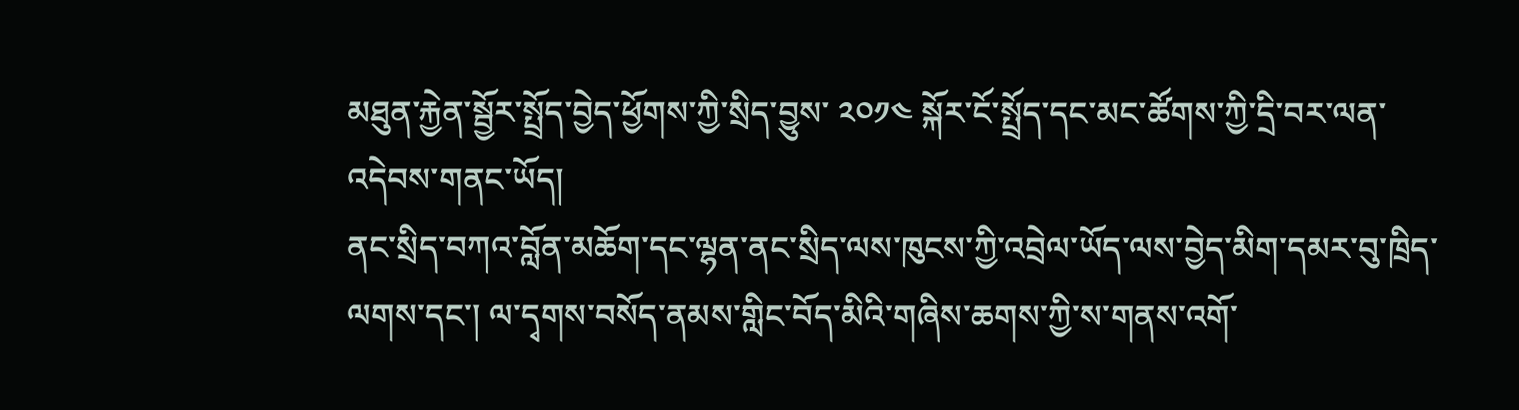མཐུན་རྐྱེན་སྦྱོར་སྤྲོད་བྱེད་ཕྱོགས་ཀྱི་སྲིད་བྱུས་ ༢༠༡༤ སྐོར་ངོ་སྤྲོད་དང་མང་ཚོགས་ཀྱི་དྲི་བར་ལན་འདེབས་གནང་ཡོད།
ནང་སྲིད་བཀའ་བློན་མཆོག་དང་ལྷན་ནང་སྲིད་ལས་ཁུངས་ཀྱི་འབྲེལ་ཡོད་ལས་བྱེད་མིག་དམར་བུ་ཁྲིད་ལགས་དང་། ལ་དྭགས་བསོད་ནམས་གླིང་བོད་མིའི་གཞིས་ཆགས་ཀྱི་ས་གནས་འགོ་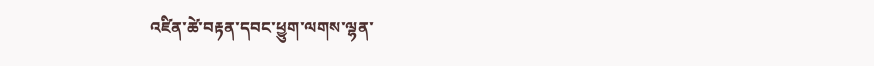འཛིན་ཚེ་བརྟན་དབང་ཕྱུག་ལགས་ལྷན་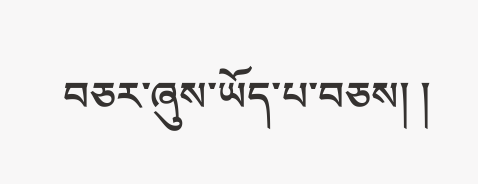བཅར་ཞུས་ཡོད་པ་བཅས། །